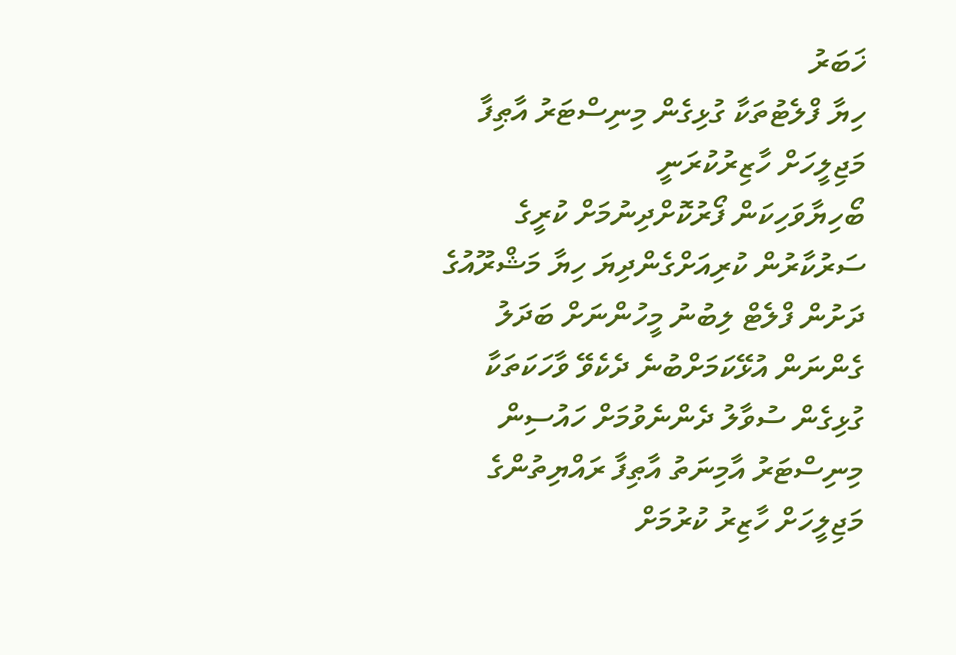ޚަބަރު
ހިޔާ ފްލެޓުތަކާ ގުޅިގެން މިނިސްޓަރު އާޠިފާ މަޖިލީހަށް ހާޒިރުކުރަނީ
ބޯހިޔާވަހިކަން ފޯރުކޮށްދިނުމަށް ކުރީގެ ސަރުކާރުން ކުރިއަށްގެންދިޔަ ހިޔާ މަޝްރޫއުގެ ދަށުން ފްލެޓް ލިބުނު މީހުންނަށް ބަދަލު ގެންނަން އުޅޭކަމަށްބުނެ ދެކެވޭ ވާހަކަތަކާ ގުޅިގެން ސުވާލު ދެންނެވުމަށް ހައުސިން މިނިސްޓަރު އާމިނަތު އާޠިފާ ރައްޔިތުންގެ މަޖިލީހަށް ހާޒިރު ކުރުމަށް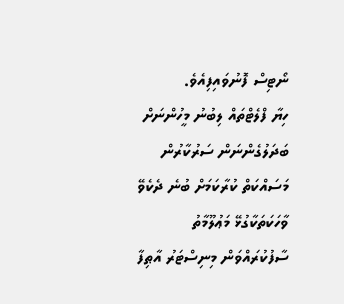ނޯޓިސް ފޮނުވައިފިއެވެ.
ހިޔާ ފްލެޓްތައް ލިބުނު މީހުންނަށް ބަދަލުގެންނަން ސަރުކާރުން މަސައްކަތް ކުރާކަމަށް ބުނެ ދެކެވޭ ވާހަކަތަކާގުޅޭ މަޢުލޫމާތު ސާފުކުރައްވަން މިނިސްޓަރު އާޠިފާ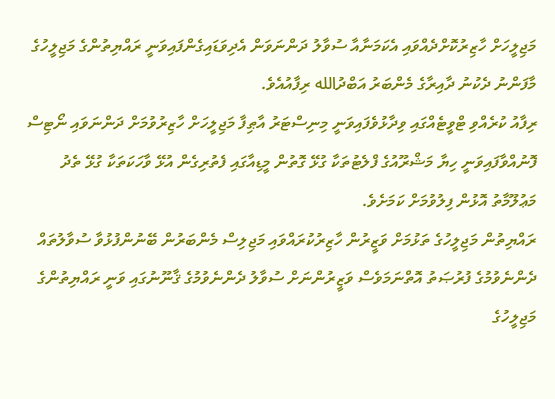މަޖިލީހަށް ހާޒިރުކޮށްދެއްވައި އެކަމަނާއާ ސުވާލު ދަންނަވަން އެދިވަޑައިގެންފައިވަނީ ރައްޔިތުންގެ މަޖިލީހުގެ މާފަންނު ދެކުނު ދާއިރާގެ މެންބަރު އަބްދުالله ރިފާއުއެވެ.
ރިފާއު ކުރެއްވި ޓްވީޓެއްގައި ވިދާޅުވެފައިވަނީ މިނިސްޓަރު އާޠިފާ މަޖިލީހަށް ހާޒިރުވުމަށް ދަންނަވައި ނޯޓިސް ފޮނުއްވާފައިވަނީ ހިޔާ މަޝްރޫއުގެ ފްލެޓުތަކާ ގުޅޭ ގޮތުން މީޑިއާގައި ފެތުރިގެން އުޅޭ ވާހަކަތަކާ ގުޅޭ ތެދު މަޢުލޫމާތު އޮޅުން ފިލުވުމަށް ކަމަށެވެ.
ރައްޔިތުން މަޖިލީހުގެ ތަޅުމަށް ވަޒީރުން ހާޒިރުކުރައްވައި މަޖިލިސް މެންބަރުން ބޭނުންފުޅުވާ ސުވާލުތައް ދެންނެވުމުގެ ފުރުޞަތު އޮތްނަމަވެސް ވަޒީރުންނަށް ސުވާލު ދެންނެވުމުގެ ޤާނޫނުގައި ވަނީ ރައްޔިތުންގެ މަޖިލީހުގެ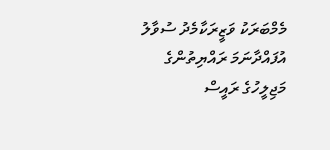މެމްބަރަކު ވަޒީރަކާމެދު ސުވާލު އުފައްދާނަމަ ރައްޔިތުންގެ މަޖިލީހުގެ ރައީސް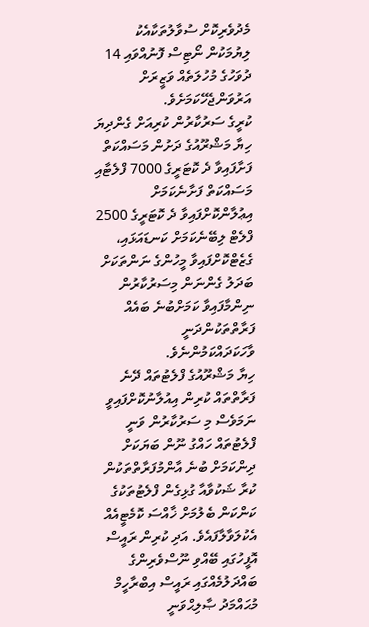މެދުވެރިކޮށް ސުވާލުތަކާއެކު ލިޔުމަކުން ނޯޓިސް ފޮނުއްވައި 14 ދުވަހުގެ މުހުލަތެއް ވަޒީރަށް އަރުވަންޖެހޭކަމަށެވެ.
ކުރީގެ ސަރުކާރުން ކުރިއަށް ގެންދިޔަ ހިޔާ މަޝްރޫއުގެ ދަށުން މަސައްކަތް ފަށާފައިވާ ދެ ކޮޓަރީގެ 7000 ފްލެޓާއި މަސައްކަތް ފަށާނެކަމަށް އިޢުލާންކޮށްފައިވާ ދެ ކޮޓަރީގެ 2500 ފްލެޓް ލިބޭނެކަމަށް ކަނޑައަޅައި، ގެޒެޓްކޮށްފައިވާ މީހުންގެ ނަންތަކަށް ބަދަލު ގެންނަން މިސަރުކާރުން ނިންމާފައިވާ ކަމަށްބުނެ ބައެއް ފަރާތްތަކުންދަނީ ވާހަކަދައްކަމުންނެވެ.
ހިޔާ މަޝްރޫއުގެ ފްލެޓުތައް ދޭނެ ފަރާތްތައް ކުރިން އިއުލާނުކޮށްފައިވީ ނަމަވެސް މި ސަރުކާރުން ވަނީ ފްލެޓުތައް ހައްގު ނޫން ބަޔަކަށް ދިންކަމަށް ބުނެ އާންމުފަރާތްތަކުން ކުރާ ޝަކުވާއާ ގުޅިގެން ފްލެޓުތަކުގެ ކަންކަން ބެލުމަށް ޚާއްސަ ކޮމެޓީއެއް އެކުލަވާލާފައެވެ. އަދި ކުރިން ރައީސް އޮފީހުގައި ބޭއްވި ނޫސްވެރިންގެ ބައްދަލުމެއްގައި ރައީސް އިބްރާހީމް މުޙައްމަދު ޞާލިޙްވަނީ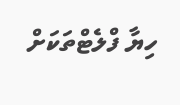ހިޔާ ފްލެޓްތަކަށް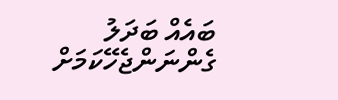ބައެއް ބަދަލު ގެންނަންޖެހޭކަމަށް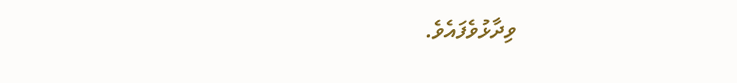ވިދާޅުވެފައެވެ.